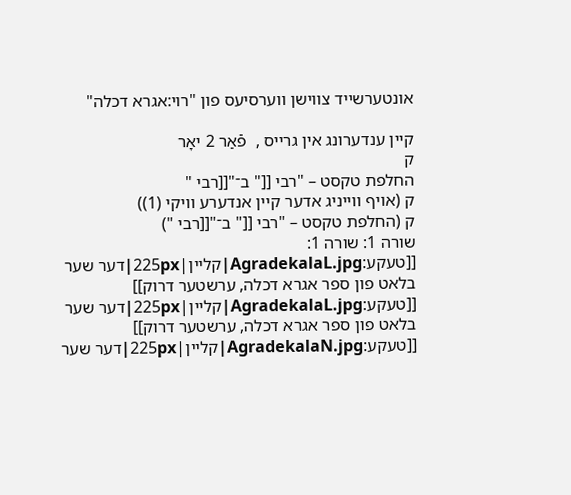אונטערשייד צווישן ווערסיעס פון "רוי:אגרא דכלה"

קיין ענדערונג אין גרייס ,  פֿאַר 2 יאָר
ק
החלפת טקסט – "רבי [[" ב־"[[רבי "
ק (אויף ווייניג אדער קיין אנדערע וויקי (1))
ק (החלפת טקסט – "רבי [[" ב־"[[רבי ")
שורה 1: שורה 1:
[[טעקע:AgradekalaL.jpg|קליין|225px|דער שער בלאט פון ספר אגרא דכלה, ערשטער דרוק]]
[[טעקע:AgradekalaL.jpg|קליין|225px|דער שער בלאט פון ספר אגרא דכלה, ערשטער דרוק]]
[[טעקע:AgradekalaN.jpg|קליין|225px|דער שער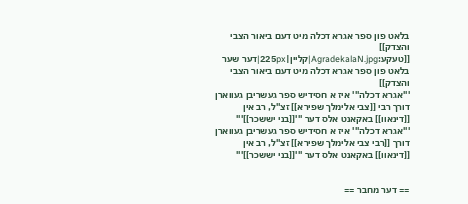בלאט פון ספר אגרא דכלה מיט דעם ביאור הצבי והצדק]]
[[טעקע:AgradekalaN.jpg|קליין|225px|דער שער בלאט פון ספר אגרא דכלה מיט דעם ביאור הצבי והצדק]]
'''אגרא דכלה''' איז א חסידיש ספר געשריבן געווארן דורך רבי [[צבי אלימלך שפירא]] זצ"ל, רב אין [[דינאוו]] באקאנט אלס דער '''[[בני יששכר]]'''
'''אגרא דכלה''' איז א חסידיש ספר געשריבן געווארן דורך [[רבי צבי אלימלך שפירא]] זצ"ל, רב אין [[דינאוו]] באקאנט אלס דער '''[[בני יששכר]]'''


== דער מחבר ==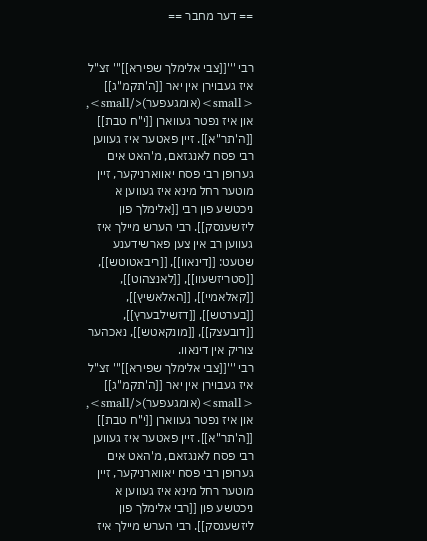== דער מחבר ==


רבי '''[[צבי אלימלך שפירא]]''' זצ"ל איז געבוירן אין יאר [[ה'תקמ"ג]] <small>(אומגעפער)</small>, און איז נפטר געווארן [[י"ח טבת]] [[ה'תר"א]]. זיין פאטער איז געווען רבי פסח לאנגזאם, מ'האט אים גערופן רבי פסח יאווארניקער, זיין מוטער רחל מינא איז געווען א ניכטשע פון רבי [[אלימלך פון ליזשענסק]]. רבי הערש מיילך איז געווען רב אין צען פארשידענע שטעט: [[דינאוו]], [[ריבאטוטש]], [[סטריזשעוו]], [[לאנצהוט]], [[קאלאמיי]], [[האלאשיץ]], [[בערטש]], [[דזשילבערץ]], [[דובעצק]], [[מונקאטש]], נאכהער צוריק אין דינאוו.
רבי '''[[צבי אלימלך שפירא]]''' זצ"ל איז געבוירן אין יאר [[ה'תקמ"ג]] <small>(אומגעפער)</small>, און איז נפטר געווארן [[י"ח טבת]] [[ה'תר"א]]. זיין פאטער איז געווען רבי פסח לאנגזאם, מ'האט אים גערופן רבי פסח יאווארניקער, זיין מוטער רחל מינא איז געווען א ניכטשע פון [[רבי אלימלך פון ליזשענסק]]. רבי הערש מיילך איז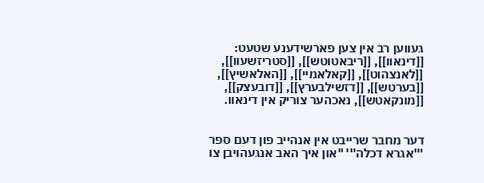געווען רב אין צען פארשידענע שטעט: [[דינאוו]], [[ריבאטוטש]], [[סטריזשעוו]], [[לאנצהוט]], [[קאלאמיי]], [[האלאשיץ]], [[בערטש]], [[דזשילבערץ]], [[דובעצק]], [[מונקאטש]], נאכהער צוריק אין דינאוו.


דער מחבר שרייבט אין אנהייב פון דעם ספר '''אגרא דכלה''' "און איך האב אנגעהויבן צו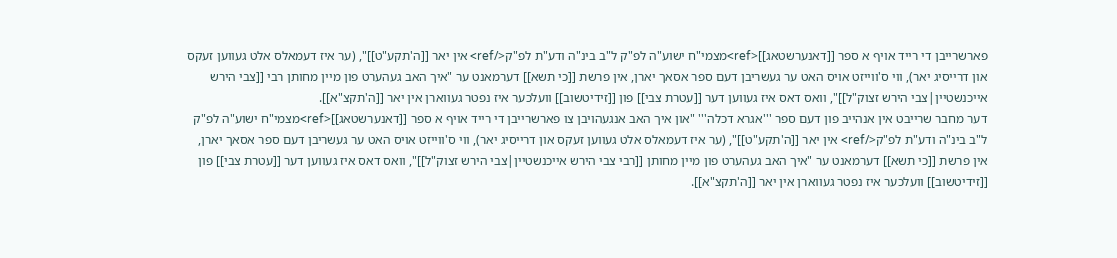פארשרייבן די רייד אויף א ספר [[דאנערשטאג]]<ref>מצמי"ח ישוע"ה לפ"ק ל"ב בינ"ה ודע"ת לפ"ק</ref> אין יאר [[ה'תקע"ט]]", (ער איז דעמאלס אלט געווען זעקס און דרייסיג יאר), ווי ס'ווייזט אויס האט ער געשריבן דעם ספר אסאך יארן, אין פרשת [[כי תשא]] דערמאנט ער "איך האב געהערט פון מיין מחותן רבי [[צבי הירש אייכנשטיין|צבי הירש זצוק"ל]]", וואס דאס איז געווען דער [[עטרת צבי]] פון [[זידיטשוב]] וועלכער איז נפטר געווארן אין יאר [[ה'תקצ"א]].
דער מחבר שרייבט אין אנהייב פון דעם ספר '''אגרא דכלה''' "און איך האב אנגעהויבן צו פארשרייבן די רייד אויף א ספר [[דאנערשטאג]]<ref>מצמי"ח ישוע"ה לפ"ק ל"ב בינ"ה ודע"ת לפ"ק</ref> אין יאר [[ה'תקע"ט]]", (ער איז דעמאלס אלט געווען זעקס און דרייסיג יאר), ווי ס'ווייזט אויס האט ער געשריבן דעם ספר אסאך יארן, אין פרשת [[כי תשא]] דערמאנט ער "איך האב געהערט פון מיין מחותן [[רבי צבי הירש אייכנשטיין|צבי הירש זצוק"ל]]", וואס דאס איז געווען דער [[עטרת צבי]] פון [[זידיטשוב]] וועלכער איז נפטר געווארן אין יאר [[ה'תקצ"א]].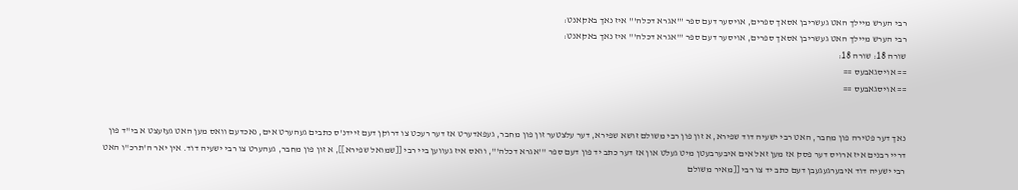רבי הערש מיילך האט געשריבן אסאך ספרים, אויסער דעם ספר '''אגרא דכלה''' איז נאך באקאנט:
רבי הערש מיילך האט געשריבן אסאך ספרים, אויסער דעם ספר '''אגרא דכלה''' איז נאך באקאנט:
שורה 18: שורה 18:
== אויסגאבעס ==
== אויסגאבעס ==


נאך דער פטירה פון מחבר, האט רבי ישעיה דוד שפירא, א זון פון רבי משולם זושא שפירא, דער עלצטער זון פון מחבר, געפאדערט אז דער רעכט צו דרוקן דעם זיידנ'ס כתבים געהערט אים, נאכדעם וואס מען האט געזעצט א בי"ד פון דריי רבנים איז ארויס דער פסק אז מען זאל אים איבערבעטן מיט געלט און אז דער כתב יד פון דעם ספר '''אגרא דכלה''', וואס איז געווען ביי רבי [[שמואל שפירא]], א זון פון מחבר, געהערט צו רבי ישעיה דוד. אין יאר ה'תרכ"ו האט רבי ישעיה דוד איבערגעגעבן דעם כתב יד צו רבי [[מאיר משולם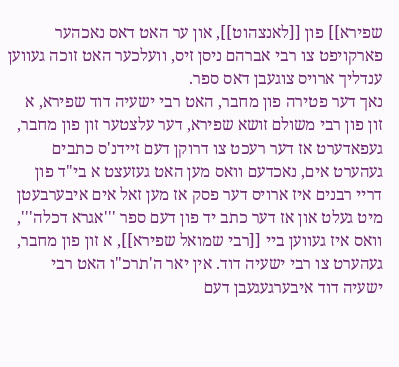שפירא]] פון [[לאנצהוט]], און ער האט דאס נאכהער פארקויפט צו רבי אברהם ניסן זיס, וועלכער האט זוכה געווען ענדליך ארויס צוגעבן דאס ספר.
נאך דער פטירה פון מחבר, האט רבי ישעיה דוד שפירא, א זון פון רבי משולם זושא שפירא, דער עלצטער זון פון מחבר, געפאדערט אז דער רעכט צו דרוקן דעם זיידנ'ס כתבים געהערט אים, נאכדעם וואס מען האט געזעצט א בי"ד פון דריי רבנים איז ארויס דער פסק אז מען זאל אים איבערבעטן מיט געלט און אז דער כתב יד פון דעם ספר '''אגרא דכלה''', וואס איז געווען ביי [[רבי שמואל שפירא]], א זון פון מחבר, געהערט צו רבי ישעיה דוד. אין יאר ה'תרכ"ו האט רבי ישעיה דוד איבערגעגעבן דעם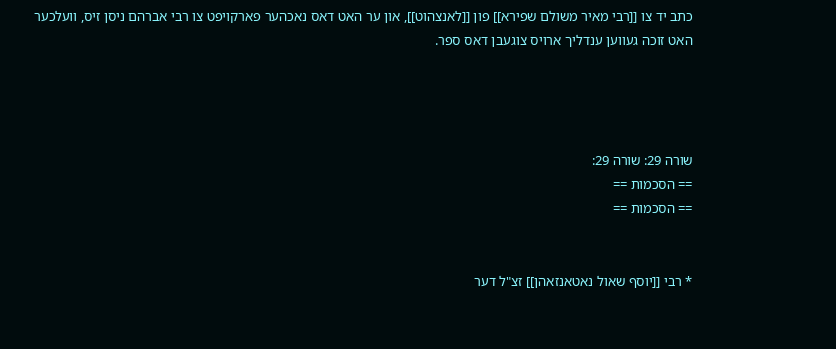כתב יד צו [[רבי מאיר משולם שפירא]] פון [[לאנצהוט]], און ער האט דאס נאכהער פארקויפט צו רבי אברהם ניסן זיס, וועלכער האט זוכה געווען ענדליך ארויס צוגעבן דאס ספר.




שורה 29: שורה 29:
== הסכמות ==
== הסכמות ==


* רבי [[יוסף שאול נאטאנזאהן]] זצ"ל דער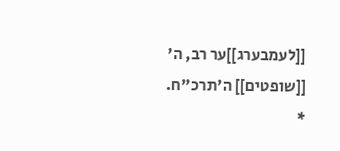[[לעמבערג]]ער רב, ה' [[שופטים]] ה'תרכ"ח.
*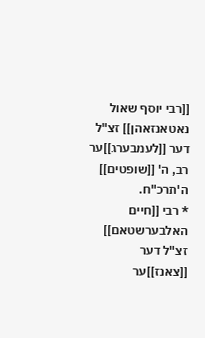[[רבי יוסף שאול נאטאנזאהן]] זצ"ל דער [[לעמבערג]]ער רב, ה' [[שופטים]] ה'תרכ"ח.
* רבי [[חיים האלבערשטאם]] זצ"ל דער [[צאנז]]ער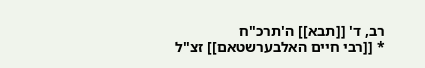רב, ד' [[תבא]] ה'תרכ"ח
* [[רבי חיים האלבערשטאם]] זצ"ל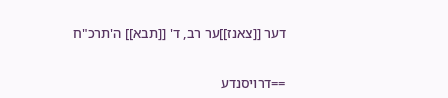דער [[צאנז]]ער רב, ד' [[תבא]] ה'תרכ"ח


==דרויסנדע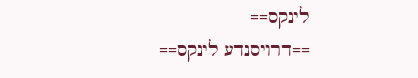לינקס==
==דרויסנדע לינקס==